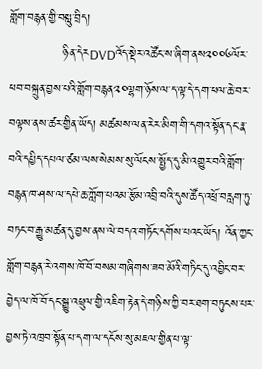གློག་བརྙན་གྱི་བསླུ་བྲིད།
             ཉིན་དེརDVDའོད་སྡེར་འཚོང་ས་ཞིག་ནས༢༠༠༦ལོར་ཕབ་བསྐྲུན་བྱས་པའི་གློག་བརྙན༢༠ལྷག་ཉོས་ལ་ད་ལྟ་དེ་དག་ཕལ་ཆེ་བར་བལྟས་ནས་ཚར་གྱིན་ཡོད། མཚམས་ལན་རེར་མིག་གི་དགའ་སྟོན་དང་རྣ་བའི་དཔྱིད་དཔལ་ཙམ་ལས་སེམས་སུ་ལོངས་སྤྱོད་དུ་མི་འགྱུར་བའི་གློག་བརྙན་ཁ་ཤས་ལ་དཔེ་ཆ་ཀློག་པའམ་རྩོམ་འབྲི་བའི་དུས་ཚོད་འཕྲོ་བརླག་ཏུ་བཏང་བ་རྒྱུ་མཚན་དུ་བྱས་ནས་ལེ་བདའ་གཏོང་དགོས་པའང་ཡོད། འོན་ཀྱང་གློག་བརྙན་རེ་འགས་ཁོ་བོ་བསམ་གཞིགས་ཟབ་མོའི་གཏིང་དུ་འབྱིང་བར་བྱེད་ལ་ཁོ་བོ་དང་སྒྱུ་འཕྲུལ་གྱི་འཇིག་རྟེན་དེ་གཉིས་ཀྱི་བར་ཐག་བཏུངས་པར་བྱས་ཏེ་འཁྲབ་སྟོན་པ་དག་ལ་དངོས་སུ་མཇལ་གྱིན་པ་ལྟ་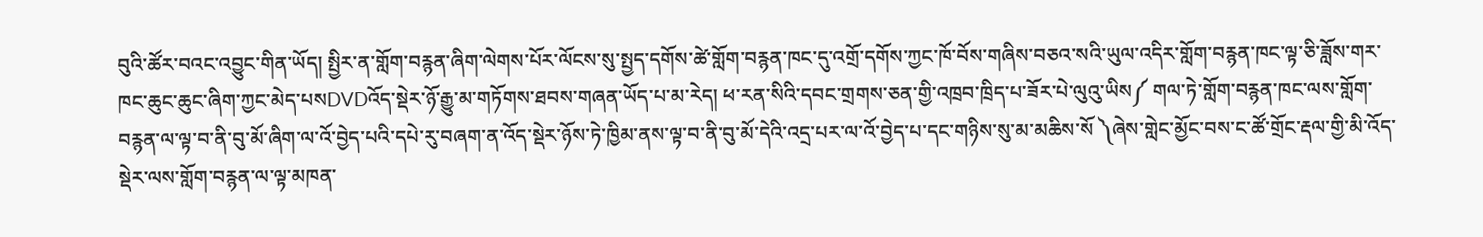བུའི་ཚོར་བའང་འབྱུང་གིན་ཡོད། སྤྱིར་ན་གློག་བརྙན་ཞིག་ལེགས་པོར་ལོངས་སུ་སྤྱད་དགོས་ཚེ་གློག་བརྙན་ཁང་དུ་འགྲོ་དགོས་ཀྱང་ཁོ་བོས་གཞིས་བཅའ་སའི་ཡུལ་འདིར་གློག་བརྙན་ཁང་ལྟ་ཅི་ཟློས་གར་ཁང་ཆུང་ཆུང་ཞིག་ཀྱང་མེད་པསDVDའོད་སྡེར་ཉོ་རྒྱུ་མ་གཏོགས་ཐབས་གཞན་ཡོད་པ་མ་རེད། ཕ་རན་སིའི་དབང་གྲགས་ཅན་གྱི་འཁྲབ་ཁྲིད་པ་ཟོར་པེ་ལུའུ་ཡིས༼ གལ་ཏེ་གློག་བརྙན་ཁང་ལས་གློག་བརྙན་ལ་ལྟ་བ་ནི་བུ་མོ་ཞིག་ལ་འོ་བྱེད་པའི་དཔེ་རུ་བཞག་ན་འོད་སྡེར་ཉོས་ཏེ་ཁྱིམ་ནས་ལྟ་བ་ནི་བུ་མོ་དེའི་འདྲ་པར་ལ་འོ་བྱེད་པ་དང་གཉིས་སུ་མ་མཆིས་སོ ༽ཞེས་གླེང་མྱོང་བས་ང་ཚོ་གྲོང་རྡལ་གྱི་མི་འོད་སྡེར་ལས་གློག་བརྙན་ལ་ལྟ་མཁན་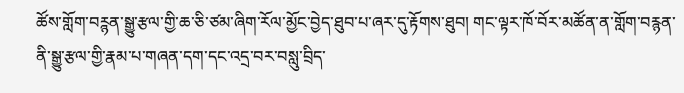ཚོས་གློག་བཪྙན་སྒྱུ་རྩལ་གྱི་ཆ་ཅི་ཙམ་ཞིག་རོལ་མྱོང་བྱེད་ཐུབ་པ་ཞར་དུ་རྟོགས་ཐུབ། གང་ལྟར་ཁོ་བོར་མཚོན་ན་གློག་བརྙན་ནི་སྒྱུ་རྩལ་གྱི་རྣམ་པ་གཞན་དག་དང་འདྲ་བར་བསླུ་བྲིད་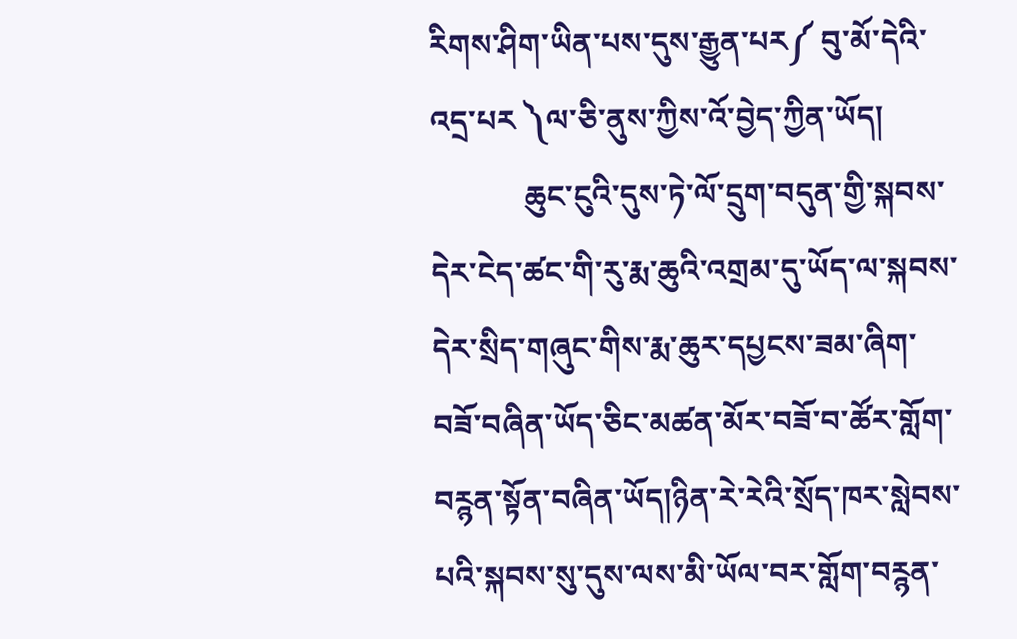རིགས་ཤིག་ཡིན་པས་དུས་རྒྱུན་པར༼ བུ་མོ་དེའི་འདྲ་པར ༽ལ་ཅི་ནུས་ཀྱིས་འོ་བྱེད་ཀྱིན་ཡོད།
            ཆུང་ངུའི་དུས་ཏེ་ལོ་དྲུག་བདུན་གྱི་སྐབས་དེར་ངེད་ཚང་གི་རུ་རྨ་ཆུའི་འགྲམ་དུ་ཡོད་ལ་སྐབས་དེར་སྲིད་གཞུང་གིས་རྨ་ཆུར་དཔྱངས་ཟམ་ཞིག་བཟོ་བཞིན་ཡོད་ཅིང་མཚན་མོར་བཟོ་བ་ཚོར་གློག་བཪྙན་སྟོན་བཞིན་ཡོད།ཉིན་རེ་རེའི་སྲོད་ཁར་སླེབས་པའི་སྐབས་སུ་དུས་ལས་མི་ཡོལ་བར་གློག་བཪྙན་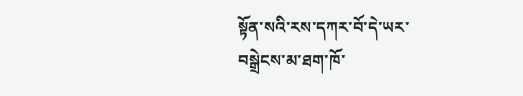སྟོན་སའི་རས་དཀར་བོ་དེ་ཡར་བསྒྲེངས་མ་ཐག་ཁོ་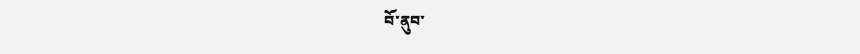བོ་ནུབ་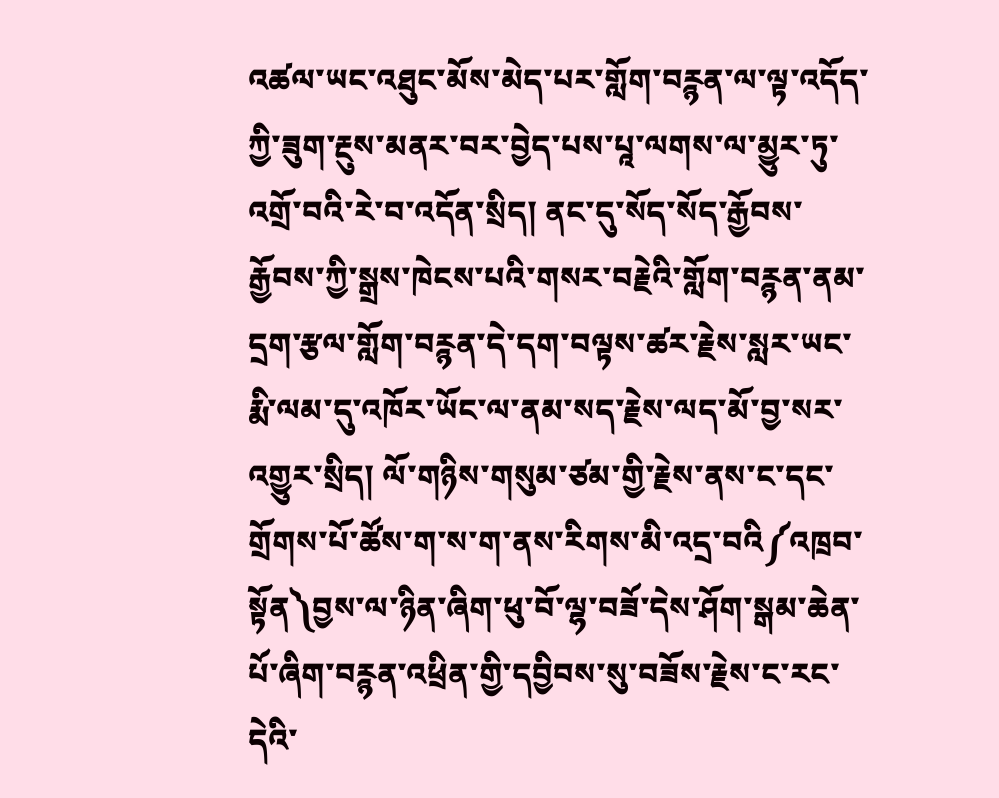འཚལ་ཡང་འཐུང་མོས་མེད་པར་གློག་བཪྙན་ལ་ལྟ་འདོད་ཀྱི་ཟུག་རྔུས་མནར་བར་བྱེད་པས་པཱ་ལགས་ལ་མྱུར་ཏུ་འགྲོ་བའི་རེ་བ་འདོན་སྲིད། ནང་དུ་སོད་སོད་རྒྱོབས་རྒྱོབས་ཀྱི་སྒྲས་ཁེངས་པའི་གསར་བརྗེའི་གློག་བཪྙན་ནམ་དྲག་རྩལ་གློག་བཪྙན་དེ་དག་བལྟས་ཚར་རྗེས་སླར་ཡང་རྨི་ལམ་དུ་འཁོར་ཡོང་ལ་ནམ་སད་རྗེས་ལད་མོ་བྱ་སར་འགྱུར་སྲིད། ལོ་གཉིས་གསུམ་ཙམ་གྱི་རྗེས་ནས་ང་དང་གྲོགས་པོ་ཚོས་ག་ས་ག་ནས་རིགས་མི་འདྲ་བའི༼འཁྲབ་སྟོན༽བྱས་ལ་ཉིན་ཞིག་ཕུ་བོ་ལྷ་བཟོ་དེས་ཤོག་སྒམ་ཆེན་པོ་ཞིག་བཪྙན་འཕྲིན་གྱི་དབྱིབས་སུ་བཟོས་རྗེས་ང་རང་དེའི་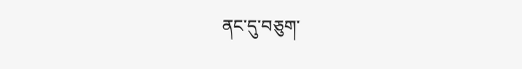ནང་དུ་བཅུག་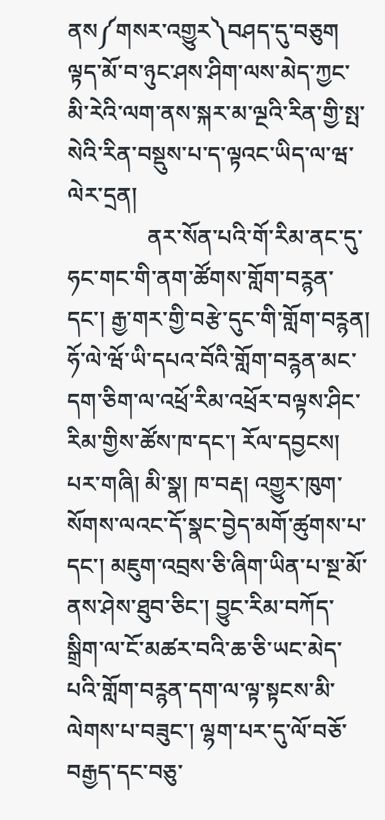ནས༼གསར་འགྱུར༽བཤད་དུ་བཅུག ལྟད་མོ་བ་ཉུང་ཤས་ཤིག་ལས་མེད་ཀྱང་མི་རེའི་ལག་ནས་སྐར་མ་ལྔའི་རིན་གྱི་སྤ་སེའི་རིན་བསྡུས་པ་ད་ལྟའང་ཡིད་ལ་ཝ་ལེར་དྲན།
              ནར་སོན་པའི་གོ་རིམ་ནང་དུ་ཧང་གང་གི་ནག་ཚོགས་གློག་བཪྙན་དང་། རྒྱ་གར་གྱི་བརྩེ་དུང་གི་གློག་བཪྙན། ཧོ་ལེ་ཝོ་ཡི་དཔའ་བོའི་གློག་བཪྙན་མང་དག་ཅིག་ལ་འཕྲོ་རིམ་འཕྲོར་བལྟས་ཤིང་རིམ་གྱིས་ཚོས་ཁ་དང་། རོལ་དབྱངས། པར་གཞི། མི་སྣ། ཁ་བརྡ། འགྱུར་ཁུག་སོགས་ལའང་དོ་སྣང་བྱེད་མགོ་ཚུགས་པ་དང་། མཇུག་འབྲས་ཅི་ཞིག་ཡིན་པ་སྔ་མོ་ནས་ཤེས་ཐུབ་ཅིང་། བྱུང་རིམ་བཀོད་སྒྲིག་ལ་ངོ་མཚར་བའི་ཆ་ཅི་ཡང་མེད་པའི་གློག་བཪྙན་དག་ལ་ལྟ་སྟངས་མི་ལེགས་པ་བཟུང་། ལྷག་པར་དུ་ལོ་བཅོ་བརྒྱད་དང་བཅུ་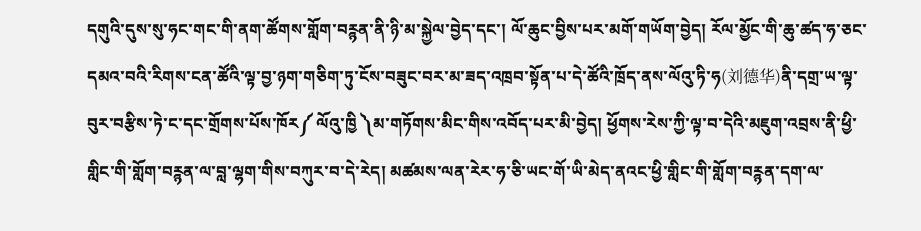དགུའི་དུས་སུ་ཧང་གང་གི་ནག་ཚོགས་གློག་བཪྙན་ནི་ཉི་མ་སྐྱེལ་བྱེད་དང་། ལོ་ཆུང་བྱིས་པར་མགོ་གཡོག་བྱེད། རོལ་མྱོང་གི་ཆུ་ཚད་ཧ་ཅང་དམའ་བའི་རིགས་ངན་ཚོའི་ལྟ་བྱ་ཉག་གཅིག་ཏུ་ངོས་བཟུང་བར་མ་ཟད་འཁྲབ་སྟོན་པ་དེ་ཚོའི་ཁྲོད་ནས་ལོའུ་ཏི་ཧ(刘德华)ནི་དགྲ་ཡ་ལྟ་བུར་བརྩིས་ཏེ་ང་དང་གྲོགས་པོས་ཁོར༼ ལོའུ་ཁྱི ༽མ་གཏོགས་མིང་གིས་འབོད་པར་མི་བྱེད། ཕྱོགས་རེས་ཀྱི་ལྟ་བ་དེའི་མཇུག་འབྲས་ནི་ཕྱི་གླིང་གི་གློག་བཪྙན་ལ་བླ་ལྷག་གིས་བཀུར་བ་དེ་རེད། མཚམས་ལན་རེར་ཧ་ཅི་ཡང་གོ་ཡི་མེད་ནའང་ཕྱི་གླིང་གི་གློག་བཪྙན་དག་ལ་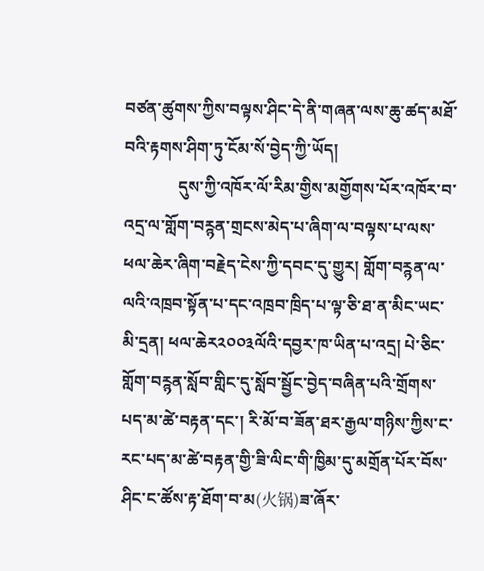བཙན་ཚུགས་ཀྱིས་བལྟས་ཤིང་དེ་ནི་གཞན་ལས་ཆུ་ཚད་མཐོ་བའི་རྟགས་ཤིག་ཏུ་ངོམ་སོ་བྱེད་ཀྱི་ཡོད།
             དུས་ཀྱི་འཁོར་ལོ་རིམ་གྱིས་མགྱོགས་པོར་འཁོར་བ་འདྲ་ལ་གློག་བཪྙན་གྲངས་མེད་པ་ཞིག་ལ་བལྟས་པ་ལས་ཕལ་ཆེར་ཞིག་བརྗེད་ངེས་ཀྱི་དབང་དུ་གྱུར། གློག་བཪྙན་ལ་ལའི་འཁྲབ་སྟོན་པ་དང་འཁྲབ་ཁྲིད་པ་ལྟ་ཅི་ཐ་ན་མིང་ཡང་མི་དྲན། ཕལ་ཆེར༢༠༠༣ལོའི་དབྱར་ཁ་ཡིན་པ་འདྲ། པེ་ཅིང་གློག་བཪྙན་སློབ་གླིང་དུ་སློབ་སྦྱོང་བྱེད་བཞིན་པའི་གྲོགས་པད་མ་ཚེ་བརྟན་དང་། རི་མོ་བ་ཟོན་ཐར་རྒྱལ་གཉིས་ཀྱིས་ང་རང་པད་མ་ཚེ་བརྟན་གྱི་ཟི་ལིང་གི་ཁྱིམ་དུ་མགྲོན་པོར་བོས་ཤིང་ང་ཚོས་རྟ་ཐོག་བ་མ(火锅)ཟ་ཞོར་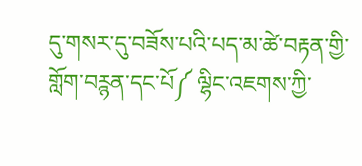དུ་གསར་དུ་བཟོས་པའི་པད་མ་ཚེ་བརྟན་གྱི་གློག་བཪྙན་དང་པོ༼ ལྷིང་འཇགས་ཀྱི་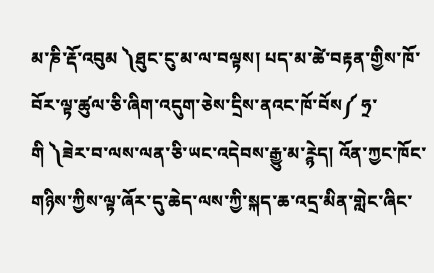མ་ཎི་རྡོ་འབུམ ༽ཐུང་ངུ་མ་ལ་བལྟས། པད་མ་ཚེ་བརྟན་གྱིས་ཁོ་བོར་ལྟ་ཚུལ་ཅི་ཞིག་འདུག་ཅེས་དྲིས་ནའང་ཁོ་བོས༼ ཧྲ་གི ༽ཟེར་བ་ལས་ལན་ཅི་ཡང་འདེབས་རྒྱུ་མ་ཪྙེད། འོན་ཀྱང་ཁོང་གཉིས་ཀྱིས་ལྟ་ཞོར་དུ་ཆེད་ལས་ཀྱི་སྐད་ཆ་འདྲ་མིན་གླེང་ཞིང་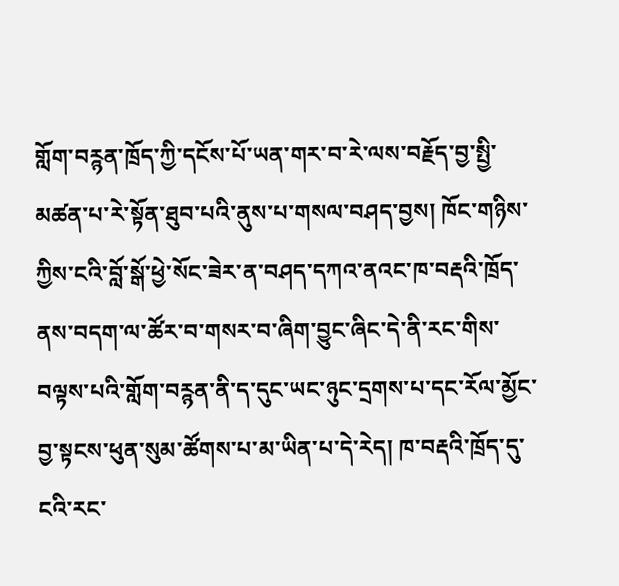གློག་བཪྙན་ཁྲོད་ཀྱི་དངོས་པོ་ཡན་གར་བ་རེ་ལས་བརྗོད་བྱ་སྤྱི་མཚན་པ་རེ་སྟོན་ཐུབ་པའི་ནུས་པ་གསལ་བཤད་བྱས། ཁོང་གཉིས་ཀྱིས་ངའི་བློ་སྒོ་ཕྱེ་སོང་ཟེར་ན་བཤད་དཀའ་ནའང་ཁ་བརྡའི་ཁྲོད་ནས་བདག་ལ་ཚོར་བ་གསར་བ་ཞིག་བྱུང་ཞིང་དེ་ནི་རང་གིས་བལྟས་པའི་གློག་བཪྙན་ནི་ད་དུང་ཡང་ཉུང་དྲགས་པ་དང་རོལ་མྱོང་བྱ་སྟངས་ཕུན་སུམ་ཚོགས་པ་མ་ཡིན་པ་དེ་རེད། ཁ་བརྡའི་ཁྲོད་དུ་ངའི་རང་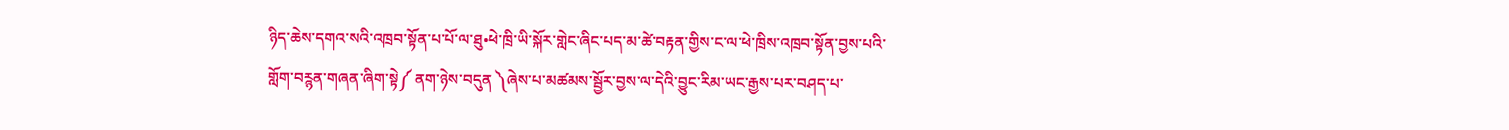ཉིད་ཆེས་དགའ་སའི་འཁྲབ་སྟོན་པ་པོ་ལ་ཐུ•ཕེ་ཁྲི་ཡི་སྐོར་གླེང་ཞིང་པད་མ་ཚེ་བརྟན་གྱིས་ང་ལ་ཕེ་ཁྲིས་འཁྲབ་སྟོན་བྱས་པའི་གློག་བཪྙན་གཞན་ཞིག་སྟེ༼ ནག་ཉེས་བདུན ༽ཞེས་པ་མཚམས་སྦྱོར་བྱས་ལ་དེའི་བྱུང་རིམ་ཡང་རྒྱས་པར་བཤད་པ་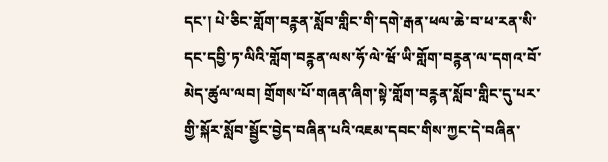དང་། པེ་ཅིང་གློག་བཪྙན་སློབ་གླིང་གི་དགེ་རྒན་ཕལ་ཆེ་བ་ཕ་རན་སི་དང་དབྱི་ཏ་ལིའི་གློག་བཪྙན་ལས་ཧོ་ལེ་ཝོ་ཡི་གློག་བཪྙན་ལ་དགའ་བོ་མེད་ཚུལ་ལབ། གྲོགས་པོ་གཞན་ཞིག་སྟེ་གློག་བཪྙན་སློབ་གླིང་དུ་པར་གྱི་སྐོར་སློབ་སྦྱོང་བྱེད་བཞིན་པའི་འཇམ་དབང་གིས་ཀྱང་དེ་བཞིན་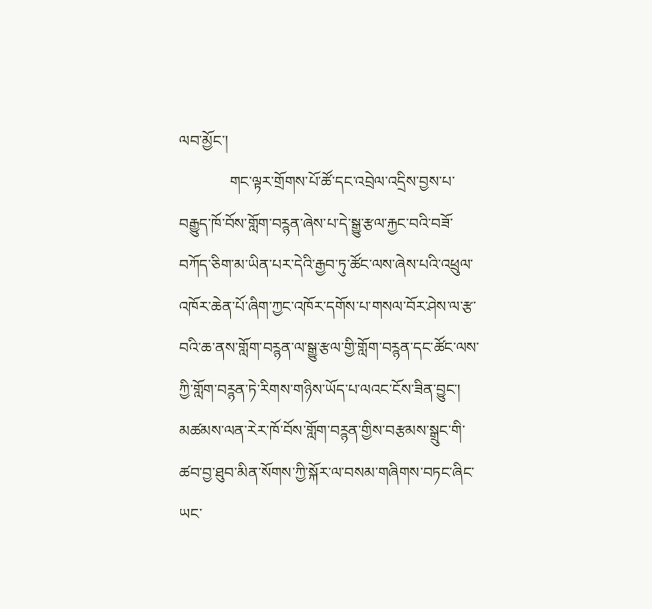ལབ་མྱོང་།
             གང་ལྟར་གྲོགས་པོ་ཚོ་དང་འབྲེལ་འདྲིས་བྱས་པ་བརྒྱུད་ཁོ་བོས་གློག་བཪྙན་ཞེས་པ་དེ་སྒྱུ་རྩལ་རྐྱང་བའི་བཟོ་བཀོད་ཅིག་མ་ཡིན་པར་དེའི་རྒྱབ་ཏུ་ཚོང་ལས་ཞེས་པའི་འཕྲུལ་འཁོར་ཆེན་པོ་ཞིག་ཀྱང་འཁོར་དགོས་པ་གསལ་བོར་ཤེས་ལ་རྩ་བའི་ཆ་ནས་གློག་བཪྙན་ལ་སྒྱུ་རྩལ་གྱི་གློག་བཪྙན་དང་ཚོང་ལས་ཀྱི་གློག་བཪྙན་ཏེ་རིགས་གཉིས་ཡོད་པ་ལའང་ངོས་ཟིན་བྱུང་། མཚམས་ལན་རེར་ཁོ་བོས་གློག་བཪྙན་གྱིས་བརྩམས་སྒྲུང་གི་ཚབ་བྱ་ཐུབ་མིན་སོགས་ཀྱི་སྐོར་ལ་བསམ་གཞིགས་བཏང་ཞིང་ཡང་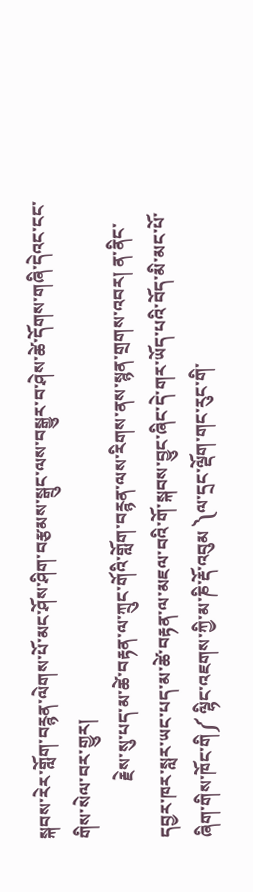སྐབས་རེར་གློག་བཪྙན་ལེགས་པོ་མང་ཤོས་ཤིག་བརྩམས་སྒྲུང་ལས་བསྒྱུར་བ་ཤེས་ཚེ་དོགས་གཞི་དེའང་ངང་གིས་སེལ་བར་གྱུར།
             རྗེས་སུ་པད་མ་ཚེ་བརྟན་ལ་ཀྲུང་གོའི་གློག་བཪྙན་ལས་རིགས་ནས་སྙན་གྲགས་འབར། ན་ནིང་དབྱར་ཁར་སླར་ཡང་པད་མ་ཚེ་བརྟན་ལ་མཇལ་བའི་གོ་སྐབས་བྱུང་ཞིང་དེ་གར་ཡོད་པའི་བོད་མི་མང་པོ་ཞིག་གིས་ཁོང་གི༼ ལྷིང་འཇགས་ཀྱི་མ་ཎི་རྡོ་འབུམ ༽ལ་དྲང་ལྡོག་གང་རུང་གི་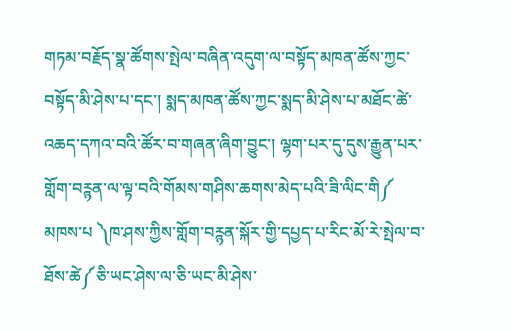གཏམ་བརྗོད་སྣ་ཚོགས་སྤེལ་བཞིན་འདུག་ལ་བསྟོད་མཁན་ཚོས་ཀྱང་བསྟོད་མི་ཤེས་པ་དང་། སྨད་མཁན་ཚོས་ཀྱང་སྨད་མི་ཤེས་པ་མཐོང་ཚེ་འཆད་དཀའ་བའི་ཚོར་བ་གཞན་ཞིག་བྱུང་། ལྷག་པར་དུ་དུས་རྒྱུན་པར་གློག་བཪྙན་ལ་ལྟ་བའི་གོམས་གཤིས་ཆགས་མེད་པའི་ཟི་ལིང་གི༼ མཁས་པ ༽ཁ་ཤས་ཀྱིས་གློག་བཪྙན་སྐོར་གྱི་དཔྱད་པ་རིང་མོ་རེ་སྤེལ་བ་ཐོས་ཚེ༼ཅི་ཡང་ཤེས་ལ་ཅི་ཡང་མི་ཤེས་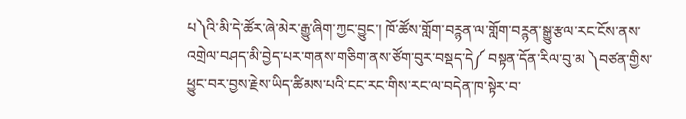པ༽འི་མི་དེ་ཚོར་ཞེ་མེར་རྒྱུ་ཞིག་ཀྱང་བྱུང་། ཁོ་ཚོས་གློག་བཪྙན་ལ་གློག་བཪྙན་སྒྱུ་རྩལ་རང་ངོས་ནས་འགྲེལ་བཤད་མི་བྱེད་པར་གནས་གཅིག་ནས་ཙོག་བུར་བསྡད་དེ༼ བསྟན་དོན་རིལ་བུ་མ ༽བཙན་གྱིས་ཕྱུང་བར་བྱས་རྗེས་ཡིད་ཚིམས་པའི་ངང་རང་གིས་རང་ལ་བདེན་ཁ་སྟེར་བ་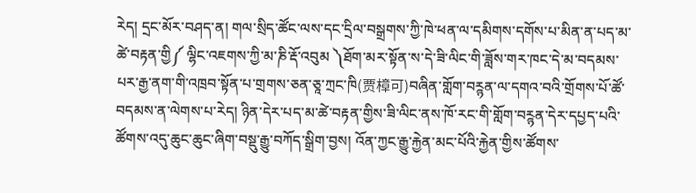རེད། དྲང་མོར་བཤད་ན། གལ་སྲིད་ཚོང་ལས་དང་དྲིལ་བསྒྲགས་ཀྱི་ཁེ་ཕན་ལ་དམིགས་དགོས་པ་མིན་ན་པད་མ་ཚེ་བརྟན་གྱི༼ ལྷིང་འཇགས་ཀྱི་མ་ཎི་རྡོ་འབུམ ༽ཐོག་མར་སྟོན་ས་དེ་ཟི་ལིང་གི་ཟློས་གར་ཁང་དེ་མ་བདམས་པར་རྒྱ་ནག་གི་འཁྲབ་སྟོན་པ་གྲགས་ཅན་ཅཱ་ཀྲང་ཁི(贾樟可)བཞིན་གློག་བཪྙན་ལ་དགའ་བའི་གྲོགས་པོ་ཚོ་བདམས་ན་ལེགས་པ་རེད། ཉིན་དེར་པད་མ་ཚེ་བརྟན་གྱིས་ཟི་ལིང་ནས་ཁོ་རང་གི་གློག་བཪྙན་དེར་དཔྱད་པའི་ཚོགས་འདུ་ཆུང་ཆུང་ཞིག་བསྡུ་རྒྱུ་བཀོད་སྒྲིག་བྱས། འོན་ཀྱང་རྒྱུ་རྐྱེན་མང་པོའི་རྐྱེན་གྱིས་ཚོགས་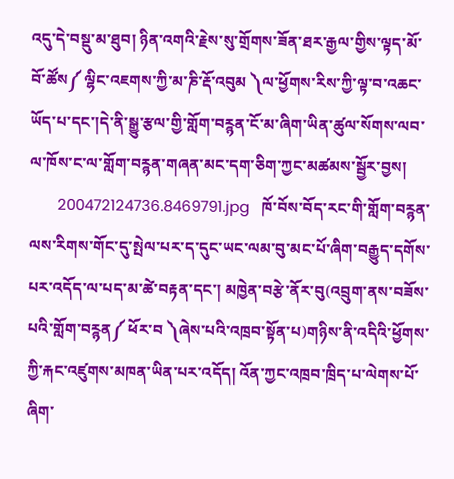འདུ་དེ་བསྡུ་མ་ཐུབ། ཉིན་འགའི་རྗེས་སུ་གྲོགས་ཟོན་ཐར་རྒྱལ་གྱིས་ལྟད་མོ་བོ་ཚོས༼ ལྷིང་འཇགས་ཀྱི་མ་ཎི་རྡོ་འབུམ ༽ལ་ཕྱོགས་རིས་ཀྱི་ལྟ་བ་འཆང་ཡོད་པ་དང་།དེ་ནི་སྒྱུ་རྩལ་གྱི་གློག་བཪྙན་ངོ་མ་ཞིག་ཡིན་ཚུལ་སོགས་ལབ་ལ་ཁོས་ང་ལ་གློག་བཪྙན་གཞན་མང་དག་ཅིག་ཀྱང་མཚམས་སྦྱོར་བྱས།
       200472124736.8469791.jpg   ཁོ་བོས་བོད་རང་གི་གློག་བཪྙན་ལས་རིགས་གོང་དུ་སྤེལ་པར་ད་དུང་ཡང་ལམ་བུ་མང་པོ་ཞིག་བརྒྱུད་དགོས་པར་འདོད་ལ་པད་མ་ཚེ་བརྟན་དང་། མཁྱེན་བརྩེ་ནོར་བུ(འབྲུག་ནས་བཟོས་པའི་གློག་བཪྙན༼ ཕོར་བ ༽ཞེས་པའི་འཁྲབ་སྟོན་པ)གཉིས་ནི་འདིའི་ཕྱོགས་ཀྱི་རྐང་འཛུགས་མཁན་ཡིན་པར་འདོད། འོན་ཀྱང་འཁྲབ་ཁྲིད་པ་ལེགས་པོ་ཞིག་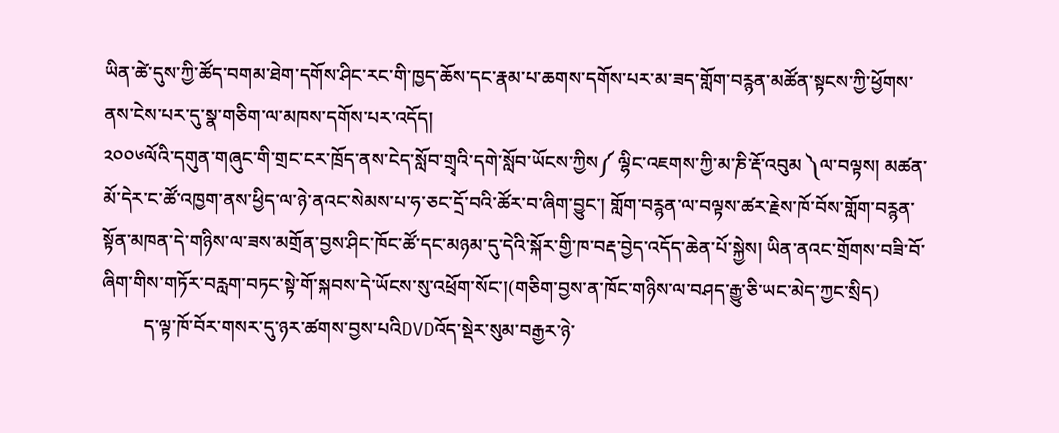ཡིན་ཚེ་དུས་ཀྱི་ཚོད་བགམ་ཐེག་དགོས་ཤིང་རང་གི་ཁྱད་ཆོས་དང་རྣམ་པ་ཆགས་དགོས་པར་མ་ཟད་གློག་བཪྙན་མཚོན་སྟངས་ཀྱི་ཕྱོགས་ནས་ངེས་པར་དུ་སྣ་གཅིག་ལ་མཁས་དགོས་པར་འདོད།
༢༠༠༦ལོའི་དགུན་གཞུང་གི་གྲང་ངར་ཁྲོད་ནས་ངེད་སློབ་གྲྭའི་དགེ་སློབ་ཡོངས་ཀྱིས༼ ལྷིང་འཇགས་ཀྱི་མ་ཎི་རྡོ་འབུམ ༽ལ་བལྟས། མཚན་མོ་དེར་ང་ཚོ་འཁྱག་ནས་ཕྱིད་ལ་ཉེ་ནའང་སེམས་པ་ཧ་ཅང་དྲོ་བའི་ཚོར་བ་ཞིག་བྱུང་། གློག་བཪྙན་ལ་བལྟས་ཚར་རྗེས་ཁོ་བོས་གློག་བཪྙན་སྟོན་མཁན་དེ་གཉིས་ལ་ཟས་མགྲོན་བྱས་ཤིང་ཁོང་ཚོ་དང་མཉམ་དུ་དེའི་སྐོར་གྱི་ཁ་བརྡ་བྱེད་འདོད་ཆེན་པོ་སྐྱེས། ཡིན་ནའང་གྲོགས་བཟི་བོ་ཞིག་གིས་གཏོར་བརླག་བཏང་སྟེ་གོ་སྐབས་དེ་ཡོངས་སུ་འཕྲོག་སོང་།(གཅིག་བྱས་ན་ཁོང་གཉིས་ལ་བཤད་རྒྱུ་ཅི་ཡང་མེད་ཀྱང་སྲིད)
         ད་ལྟ་ཁོ་བོར་གསར་དུ་ཉར་ཚགས་བྱས་པའིDVDའོད་སྡེར་སུམ་བརྒྱར་ཉེ་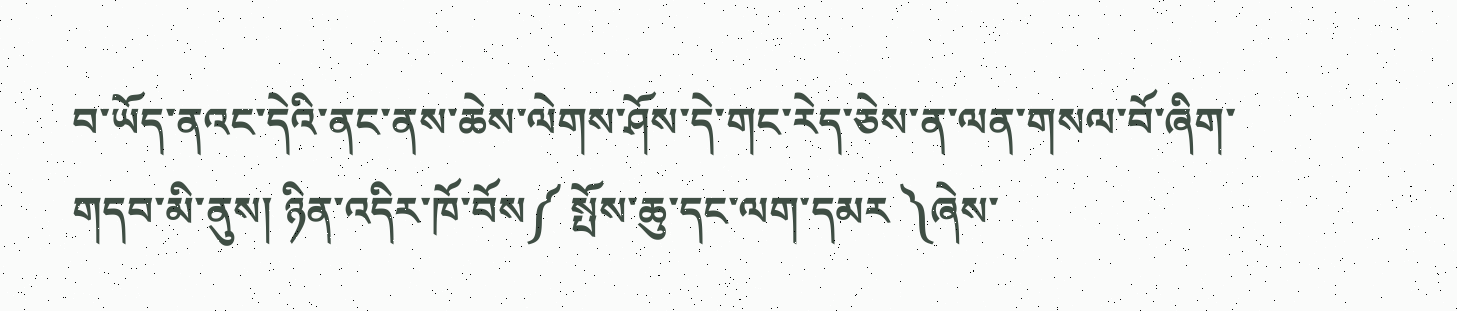བ་ཡོད་ནའང་དེའི་ནང་ནས་ཆེས་ལེགས་ཤོས་དེ་གང་རེད་ཅེས་ན་ལན་གསལ་བོ་ཞིག་གདབ་མི་ནུས། ཉིན་འདིར་ཁོ་བོས༼ སྤོས་ཆུ་དང་ལག་དམར ༽ཞེས་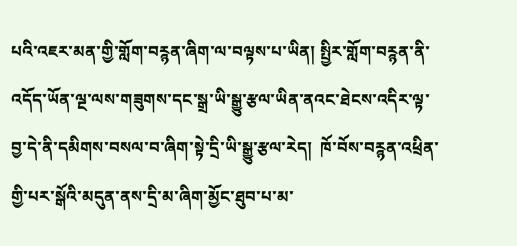པའི་འཇར་མན་གྱི་གློག་བཪྙན་ཞིག་ལ་བལྟས་པ་ཡིན། སྤྱིར་གློག་བཪྙན་ནི་འདོད་ཡོན་ལྔ་ལས་གཟུགས་དང་སྒྲ་ཡི་སྒྱུ་རྩལ་ཡིན་ནའང་ཐེངས་འདིར་ལྟ་བྱ་དེ་ནི་དམིགས་བསལ་བ་ཞིག་སྟེ་དྲི་ཡི་སྒྱུ་རྩལ་རེད།  ཁོ་བོས་བཪྙན་འཕྲིན་གྱི་པར་སྒོའི་མདུན་ནས་དྲི་མ་ཞིག་མྱོང་ཐུབ་པ་མ་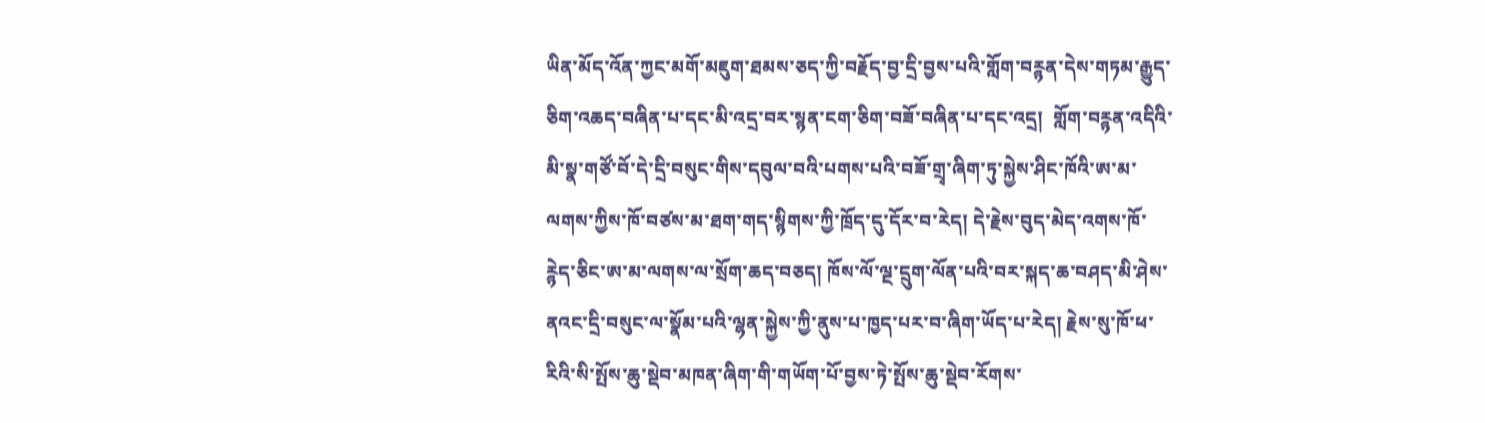ཡིན་མོད་འོན་ཀྱང་མགོ་མཇུག་ཐམས་ཅད་ཀྱི་བརྗོད་བྱ་དྲི་བྱས་པའི་གློག་བཪྙན་དེས་གཏམ་རྒྱུད་ཅིག་འཆད་བཞིན་པ་དང་མི་འདྲ་བར་སྙན་ངག་ཅིག་བཟོ་བཞིན་པ་དང་འདྲ།  གློག་བཪྙན་འདིའི་མི་སྣ་གཙོ་བོ་དེ་དྲི་བསུང་གིས་དབུལ་བའི་པགས་པའི་བཟོ་གྲྭ་ཞིག་ཏུ་སྐྱེས་ཤིང་ཁོའི་ཨ་མ་ལགས་ཀྱིས་ཁོ་བཙས་མ་ཐག་གད་སྙིགས་ཀྱི་ཁྲོད་དུ་དོར་བ་རེད། དེ་རྗེས་བུད་མེད་འགས་ཁོ་ཪྙེད་ཅིང་ཨ་མ་ལགས་ལ་སྲོག་ཆད་བཅད། ཁོས་ལོ་ལྔ་དྲུག་ལོན་པའི་བར་སྐད་ཆ་བཤད་མི་ཤེས་ནའང་དྲི་བསུང་ལ་སྣོམ་པའི་ལྷན་སྐྱེས་ཀྱི་ནུས་པ་ཁྱད་པར་བ་ཞིག་ཡོད་པ་རེད། རྗེས་སུ་ཁོ་ཕ་རིའི་སི་སྤོས་ཆུ་སྡེབ་མཁན་ཞིག་གི་གཡོག་པོ་བྱས་ཏེ་སྤོས་ཆུ་སྡེབ་རོགས་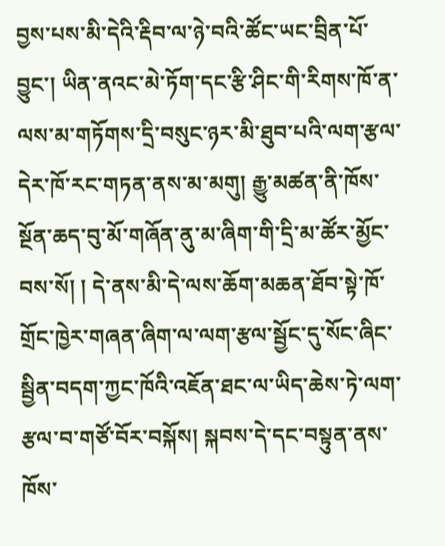བྱས་པས་མི་དེའི་རྡིབ་ལ་ཉེ་བའི་ཚོང་ཡང་བྲིན་པོ་བྱུང་། ཡིན་ནའང་མེ་ཏོག་དང་རྩི་ཤིང་གི་རིགས་ཁོ་ན་ལས་མ་གཏོགས་དྲི་བསུང་ཉར་མི་ཐུབ་པའི་ལག་རྩལ་དེར་ཁོ་རང་གཏན་ནས་མ་མགུ། རྒྱུ་མཚན་ནི་ཁོས་སྔོན་ཆད་བུ་མོ་གཞོན་ནུ་མ་ཞིག་གི་དྲི་མ་ཚོར་མྱོང་བས་སོ། ། དེ་ནས་མི་དེ་ལས་ཆོག་མཆན་ཐོབ་སྟེ་ཁོ་གྲོང་ཁྱེར་གཞན་ཞིག་ལ་ལག་རྩལ་སྦྱོང་དུ་སོང་ཞིང་སྦྱིན་བདག་ཀྱང་ཁོའི་འཇོན་ཐང་ལ་ཡིད་ཆེས་ཏེ་ལག་རྩལ་བ་གཙོ་བོར་བསྐོས། སྐབས་དེ་དང་བསྟུན་ནས་ཁོས་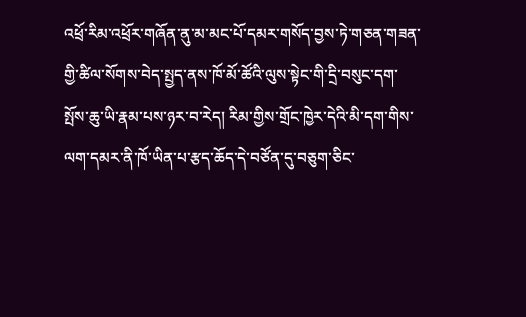འཕྲོ་རིམ་འཕྲོར་གཞོན་ནུ་མ་མང་པོ་དམར་གསོད་བྱས་ཏེ་གཅན་གཟན་གྱི་ཚིལ་སོགས་བེད་སྤྱད་ནས་ཁོ་མོ་ཚོའི་ལུས་སྟེང་གི་དྲི་བསུང་དག་སྤོས་ཆུ་ཡི་རྣམ་པས་ཉར་བ་རེད། རིམ་གྱིས་གྲོང་ཁྱེར་དེའི་མི་དག་གིས་ལག་དམར་ནི་ཁོ་ཡིན་པ་རྩད་ཆོད་དེ་བཙོན་དུ་བཅུག་ཅིང་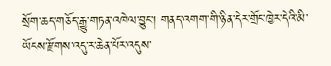སྲོག་ཆད་གཅོད་རྒྱུ་གཏན་འཁེལ་བྱུང་། གནད་འགག་གི་ཉིན་དེར་གྲོང་ཁྱེར་དེའི་མི་ཡོངས་རྫོགས་འདུ་ར་ཆེན་པོར་འདུས་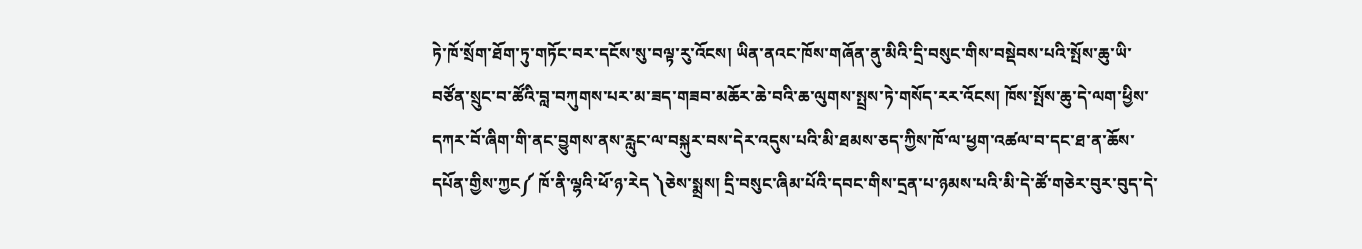ཏེ་ཁོ་སྲོག་ཐོག་ཏུ་གཏོང་བར་དངོས་སུ་བལྟ་རུ་འོངས། ཡིན་ནའང་ཁོས་གཞོན་ནུ་མིའི་དྲི་བསུང་གིས་བསྡེབས་པའི་སྤོས་ཆུ་ཡི་བཙོན་སྲུང་བ་ཚོའི་བླ་བཀུགས་པར་མ་ཟད་གཟབ་མཆོར་ཆེ་བའི་ཆ་ལུགས་སྤྲས་ཏེ་གསོད་རར་འོངས། ཁོས་སྤོས་ཆུ་དེ་ལག་ཕྱིས་དཀར་བོ་ཞིག་གི་ནང་བྱུགས་ནས་རླུང་ལ་བསྐུར་བས་དེར་འདུས་པའི་མི་ཐམས་ཅད་ཀྱིས་ཁོ་ལ་ཕྱག་འཚལ་བ་དང་ཐ་ན་ཆོས་དཔོན་གྱིས་ཀྱང༼ ཁོ་ནི་ལྷའི་ཕོ་ཉ་རེད ༽ཅེས་སྨྲས། དྲི་བསུང་ཞིམ་པོའི་དབང་གིས་དྲན་པ་ཉམས་པའི་མི་དེ་ཚོ་གཅེར་བུར་བུད་དེ་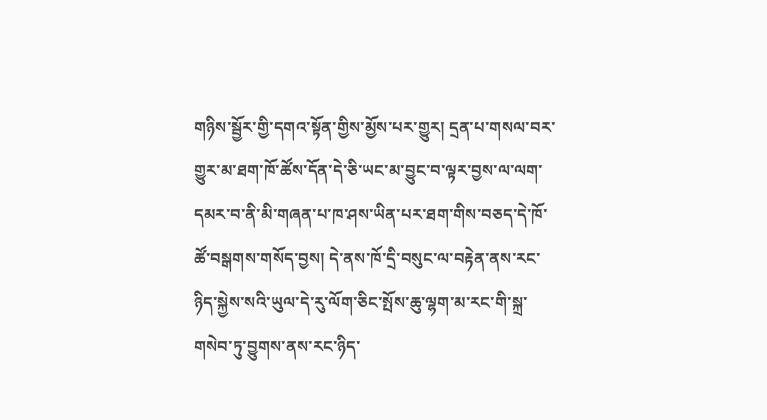གཉིས་སྦྱོར་གྱི་དགའ་སྟོན་གྱིས་མྱོས་པར་གྱུར། དྲན་པ་གསལ་བར་གྱུར་མ་ཐག་ཁོ་ཚོས་དོན་དེ་ཅི་ཡང་མ་བྱུང་བ་ལྟར་བྱས་ལ་ལག་དམར་བ་ནི་མི་གཞན་པ་ཁ་ཤས་ཡིན་པར་ཐག་གིས་བཅད་དེ་ཁོ་ཚོ་བསྒགས་གསོད་བྱས། དེ་ནས་ཁོ་དྲི་བསུང་ལ་བརྟེན་ནས་རང་ཉིད་སྐྱེས་སའི་ཡུལ་དེ་རུ་ལོག་ཅིང་སྤོས་ཆུ་ལྷག་མ་རང་གི་སྐྲ་གསེབ་ཏུ་བྱུགས་ནས་རང་ཉིད་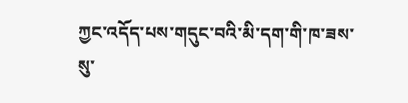ཀྱང་འདོད་པས་གདུང་བའི་མི་དག་གི་ཁ་ཟས་སུ་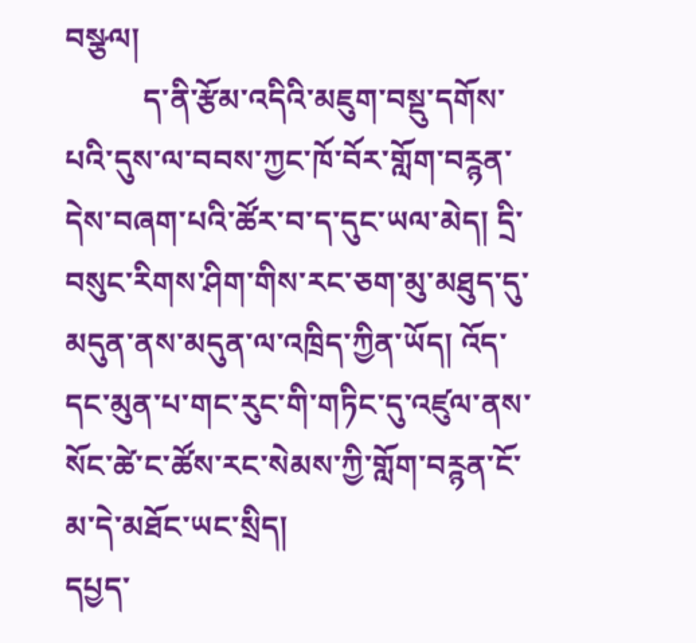བསྩལ།
          ད་ནི་རྩོམ་འདིའི་མཇུག་བསྡུ་དགོས་པའི་དུས་ལ་བབས་ཀྱང་ཁོ་བོར་གློག་བཪྙན་དེས་བཞག་པའི་ཚོར་བ་ད་དུང་ཡལ་མེད། དྲི་བསུང་རིགས་ཤིག་གིས་རང་ཅག་མུ་མཐུད་དུ་མདུན་ནས་མདུན་ལ་འཁྲིད་ཀྱིན་ཡོད། འོད་དང་མུན་པ་གང་རུང་གི་གཏིང་དུ་འཛུལ་ནས་སོང་ཚེ་ང་ཚོས་རང་སེམས་ཀྱི་གློག་བཪྙན་ངོ་མ་དེ་མཐོང་ཡང་སྲིད།
དཔྱད་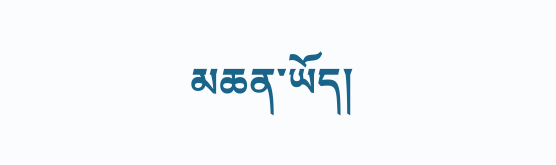མཆན་ཡོད།